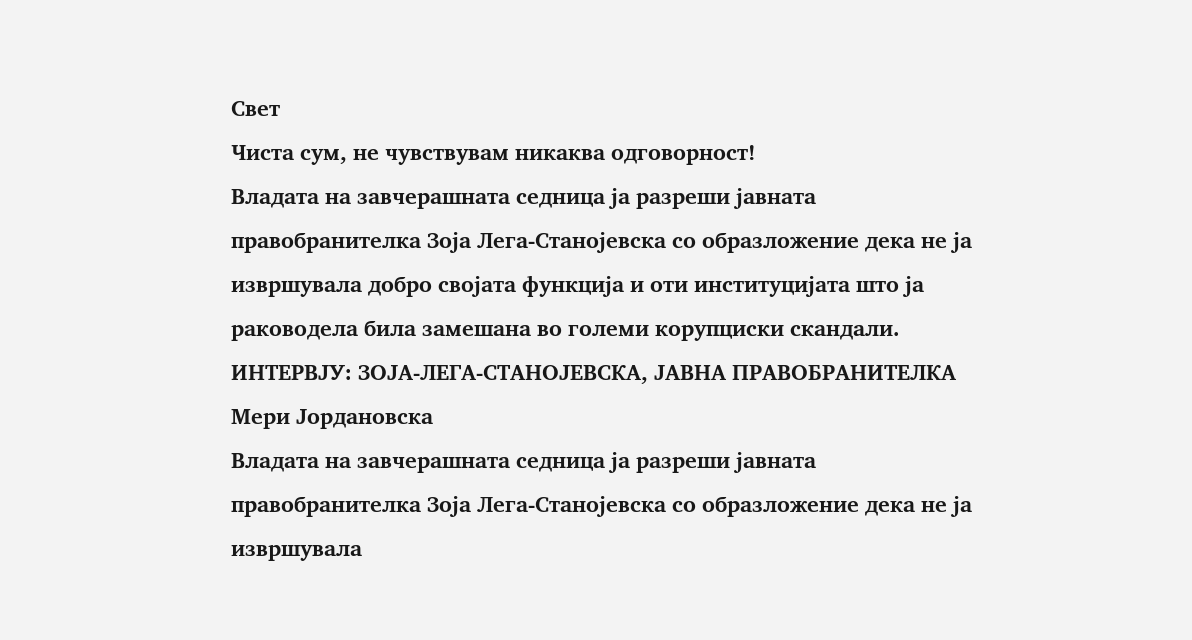Свет
Чиста сум, не чувствувам никаква одговорност!
Владата на завчерашната седница ја разреши јавната правобранителка Зоја Лега-Станојевска со образложение дека не ја извршувала добро својата функција и оти институцијата што ја раководела била замешана во големи корупциски скандали.
ИНТЕРВЈУ: ЗОЈА-ЛЕГА-СТАНОЈЕВСКА, ЈАВНА ПРАВОБРАНИТЕЛКА Мери Јордановска
Владата на завчерашната седница ја разреши јавната правобранителка Зоја Лега-Станојевска со образложение дека не ја извршувала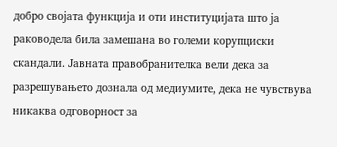добро својата функција и оти институцијата што ја раководела била замешана во големи корупциски скандали. Јавната правобранителка вели дека за разрешувањето дознала од медиумите, дека не чувствува никаква одговорност за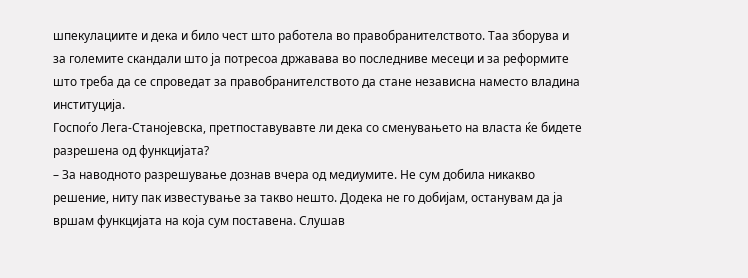шпекулациите и дека и било чест што работела во правобранителството. Таа зборува и за големите скандали што ја потресоа државава во последниве месеци и за реформите што треба да се спроведат за правобранителството да стане независна наместо владина институција.
Госпоѓо Лега-Станојевска, претпоставувавте ли дека со сменувањето на власта ќе бидете разрешена од функцијата?
– За наводното разрешување дознав вчера од медиумите. Не сум добила никакво решение, ниту пак известување за такво нешто. Додека не го добијам, останувам да ја вршам функцијата на која сум поставена. Слушав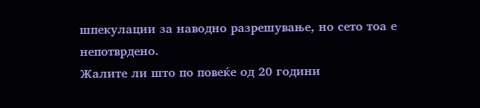шпекулации за наводно разрешување, но сето тоа е непотврдено.
Жалите ли што по повеќе од 20 години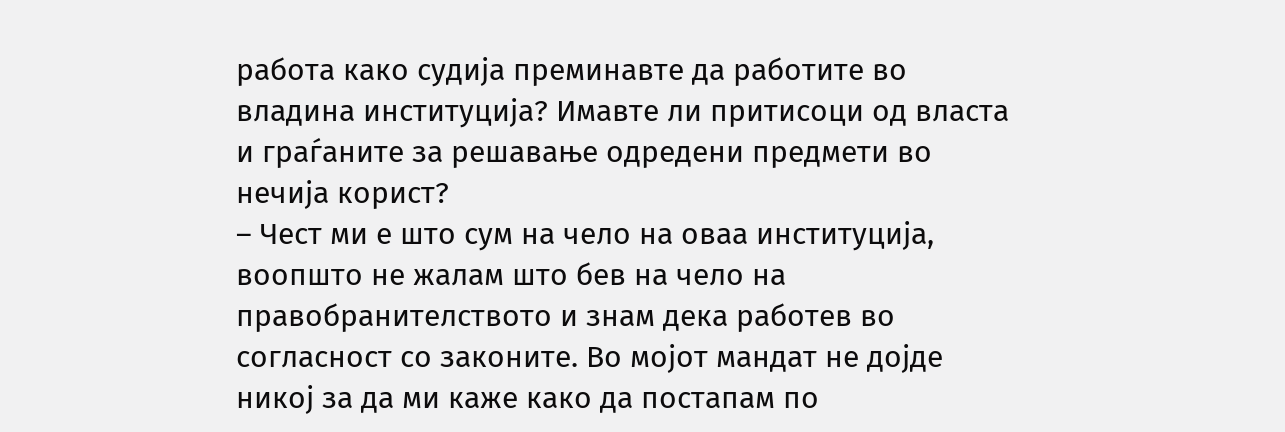работа како судија преминавте да работите во владина институција? Имавте ли притисоци од власта и граѓаните за решавање одредени предмети во нечија корист?
– Чест ми е што сум на чело на оваа институција, воопшто не жалам што бев на чело на правобранителството и знам дека работев во согласност со законите. Во мојот мандат не дојде никој за да ми каже како да постапам по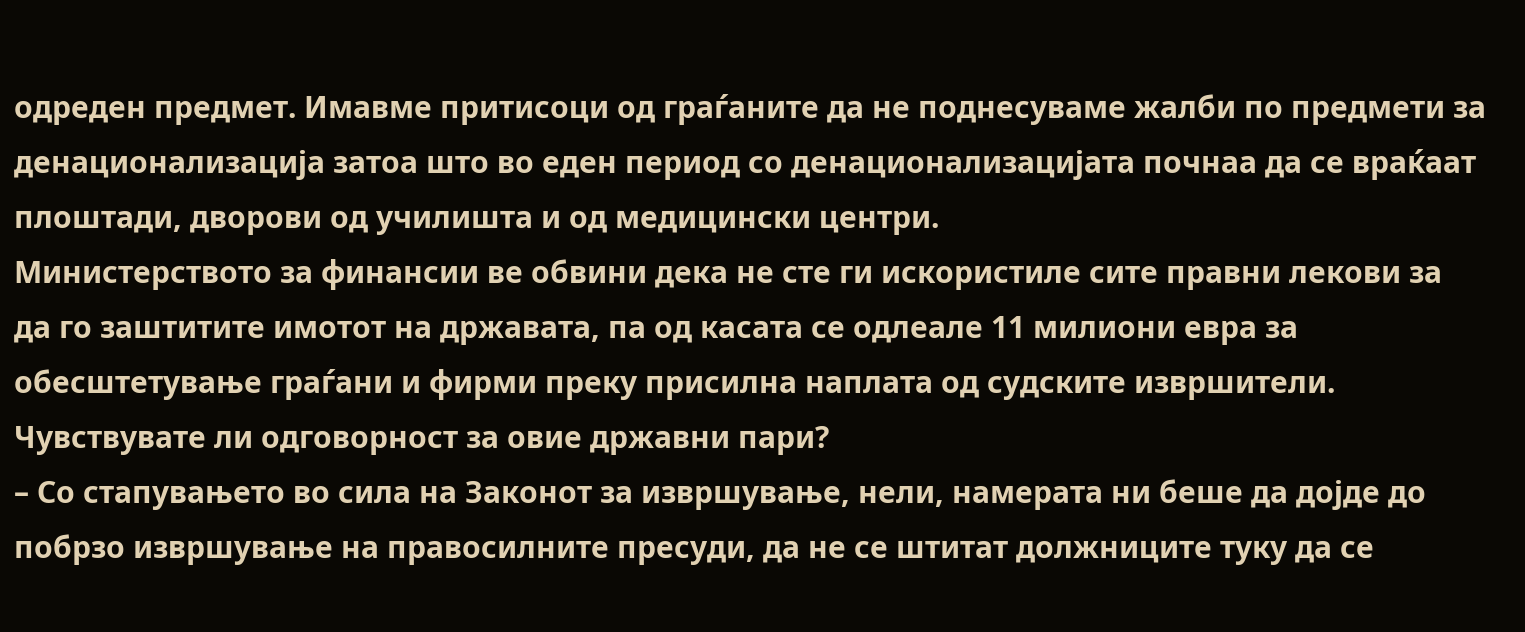одреден предмет. Имавме притисоци од граѓаните да не поднесуваме жалби по предмети за денационализација затоа што во еден период со денационализацијата почнаа да се враќаат плоштади, дворови од училишта и од медицински центри.
Министерството за финансии ве обвини дека не сте ги искористиле сите правни лекови за да го заштитите имотот на државата, па од касата се одлеале 11 милиони евра за обесштетување граѓани и фирми преку присилна наплата од судските извршители. Чувствувате ли одговорност за овие државни пари?
– Со стапувањето во сила на Законот за извршување, нели, намерата ни беше да дојде до побрзо извршување на правосилните пресуди, да не се штитат должниците туку да се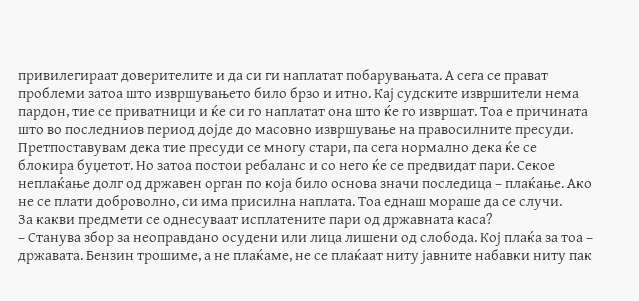привилегираат доверителите и да си ги наплатат побарувањата. А сега се прават проблеми затоа што извршувањето било брзо и итно. Кај судските извршители нема пардон, тие се приватници и ќе си го наплатат она што ќе го извршат. Тоа е причината што во последниов период дојде до масовно извршување на правосилните пресуди. Претпоставувам дека тие пресуди се многу стари, па сега нормално дека ќе се блокира буџетот. Но затоа постои ребаланс и со него ќе се предвидат пари. Секое неплаќање долг од државен орган по која било основа значи последица – плаќање. Ако не се плати доброволно, си има присилна наплата. Тоа еднаш мораше да се случи.
За какви предмети се однесуваат исплатените пари од државната каса?
– Станува збор за неоправдано осудени или лица лишени од слобода. Кој плаќа за тоа – државата. Бензин трошиме, а не плаќаме, не се плаќаат ниту јавните набавки ниту пак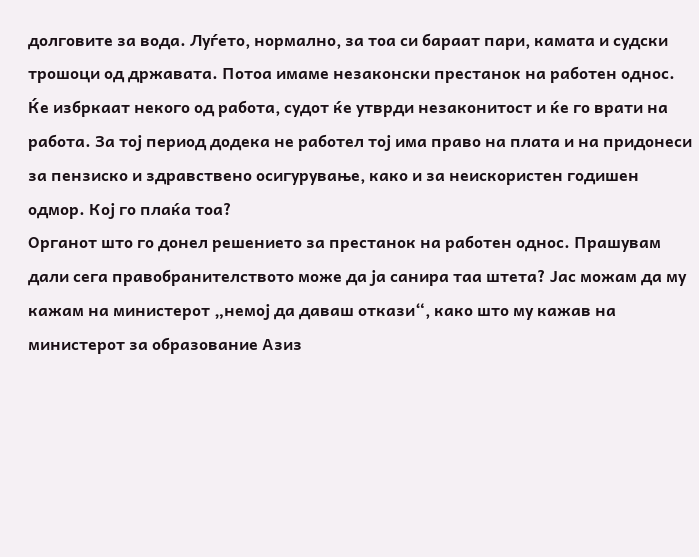долговите за вода. Луѓето, нормално, за тоа си бараат пари, камата и судски трошоци од државата. Потоа имаме незаконски престанок на работен однос. Ќе избркаат некого од работа, судот ќе утврди незаконитост и ќе го врати на работа. За тој период додека не работел тој има право на плата и на придонеси за пензиско и здравствено осигурување, како и за неискористен годишен одмор. Кој го плаќа тоа?
Органот што го донел решението за престанок на работен однос. Прашувам дали сега правобранителството може да ја санира таа штета? Јас можам да му кажам на министерот „немој да даваш откази“, како што му кажав на министерот за образование Азиз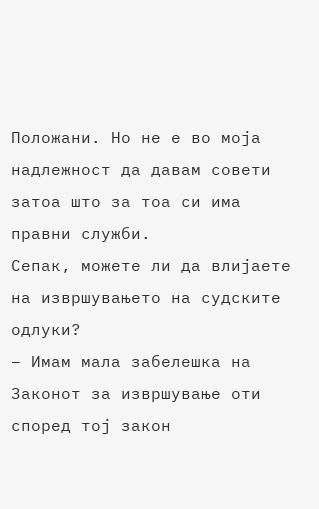Положани. Но не е во моја надлежност да давам совети затоа што за тоа си има правни служби.
Сепак, можете ли да влијаете на извршувањето на судските одлуки?
– Имам мала забелешка на Законот за извршување оти според тој закон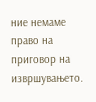ние немаме право на приговор на извршувањето.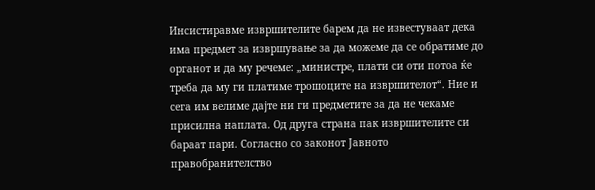Инсистиравме извршителите барем да не известуваат дека има предмет за извршување за да можеме да се обратиме до органот и да му речеме: „министре, плати си оти потоа ќе треба да му ги платиме трошоците на извршителот“. Ние и сега им велиме дајте ни ги предметите за да не чекаме присилна наплата. Од друга страна пак извршителите си бараат пари. Согласно со законот Јавното правобранителство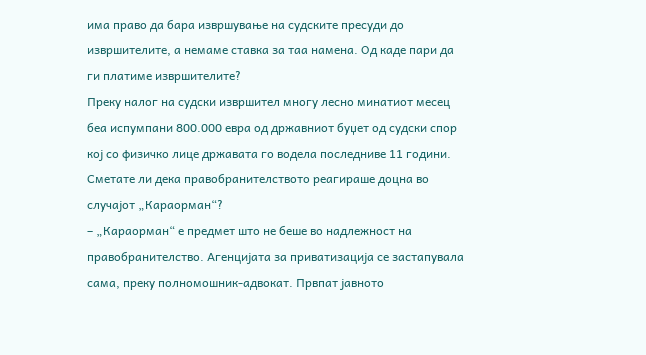има право да бара извршување на судските пресуди до извршителите, а немаме ставка за таа намена. Од каде пари да ги платиме извршителите?
Преку налог на судски извршител многу лесно минатиот месец беа испумпани 800.000 евра од државниот буџет од судски спор кој со физичко лице државата го водела последниве 11 години. Сметате ли дека правобранителството реагираше доцна во случајот „Караорман“?
– „Караорман“ е предмет што не беше во надлежност на правобранителство. Агенцијата за приватизација се застапувала сама, преку полномошник-адвокат. Првпат јавното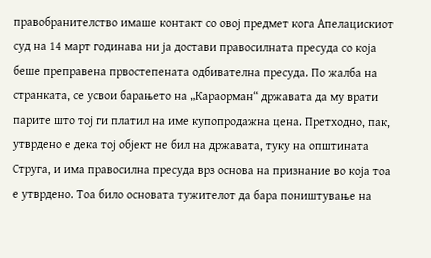правобранителство имаше контакт со овој предмет кога Апелацискиот суд на 14 март годинава ни ја достави правосилната пресуда со која беше преправена првостепената одбивателна пресуда. По жалба на странката, се усвои барањето на „Караорман“ државата да му врати парите што тој ги платил на име купопродажна цена. Претходно, пак, утврдено е дека тој објект не бил на државата, туку на општината Струга, и има правосилна пресуда врз основа на признание во која тоа е утврдено. Тоа било основата тужителот да бара поништување на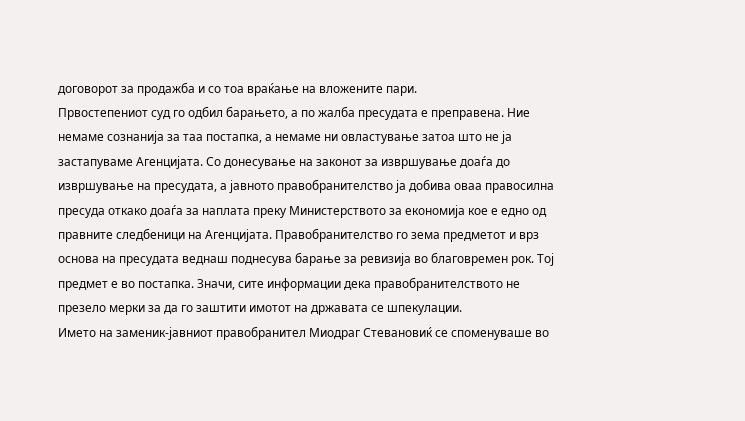договорот за продажба и со тоа враќање на вложените пари.
Првостепениот суд го одбил барањето, а по жалба пресудата е преправена. Ние немаме сознанија за таа постапка, а немаме ни овластување затоа што не ја застапуваме Агенцијата. Со донесување на законот за извршување доаѓа до извршување на пресудата, а јавното правобранителство ја добива оваа правосилна пресуда откако доаѓа за наплата преку Министерството за економија кое е едно од правните следбеници на Агенцијата. Правобранителство го зема предметот и врз основа на пресудата веднаш поднесува барање за ревизија во благовремен рок. Тој предмет е во постапка. Значи, сите информации дека правобранителството не презело мерки за да го заштити имотот на државата се шпекулации.
Името на заменик-јавниот правобранител Миодраг Стевановиќ се споменуваше во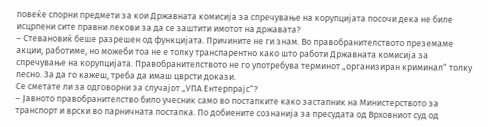повеќе спорни предмети за кои Државната комисија за спречување на корупцијата посочи дека не биле исцрпени сите правни лекови за да се заштити имотот на државата?
– Стевановиќ беше разрешен од функцијата. Причините не ги знам. Во правобранителството преземаме акции, работиме, но можеби тоа не е толку транспарентно како што работи Државната комисија за спречување на корупцијата. Правобранителството не го употребува терминот „организиран криминал“ толку лесно. За да го кажеш, треба да имаш цврсти докази.
Се сметате ли за одговорни за случајот „УПА Ентерпрајс“?
– Јавното правобранителство било учесник само во постапките како застапник на Министерството за транспорт и врски во парничната постапка. По добиените сознанија за пресудата од Врховниот суд од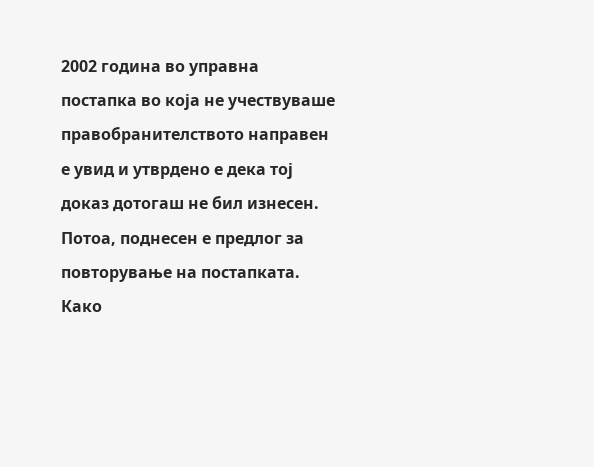2002 година во управна постапка во која не учествуваше правобранителството направен е увид и утврдено е дека тој доказ дотогаш не бил изнесен. Потоа, поднесен е предлог за повторување на постапката.
Како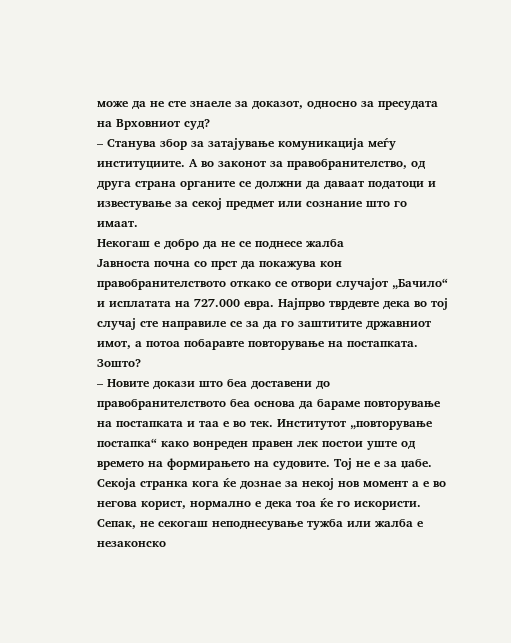може да не сте знаеле за доказот, односно за пресудата на Врховниот суд?
– Станува збор за затајување комуникација меѓу институциите. А во законот за правобранителство, од друга страна органите се должни да даваат податоци и известување за секој предмет или сознание што го имаат.
Некогаш е добро да не се поднесе жалба
Јавноста почна со прст да покажува кон правобранителството откако се отвори случајот „Бачило“ и исплатата на 727.000 евра. Најпрво тврдевте дека во тој случај сте направиле се за да го заштитите државниот имот, а потоа побаравте повторување на постапката. Зошто?
– Новите докази што беа доставени до правобранителството беа основа да бараме повторување на постапката и таа е во тек. Институтот „повторување постапка“ како вонреден правен лек постои уште од времето на формирањето на судовите. Тој не е за џабе. Секоја странка кога ќе дознае за некој нов момент а е во негова корист, нормално е дека тоа ќе го искористи. Сепак, не секогаш неподнесување тужба или жалба е незаконско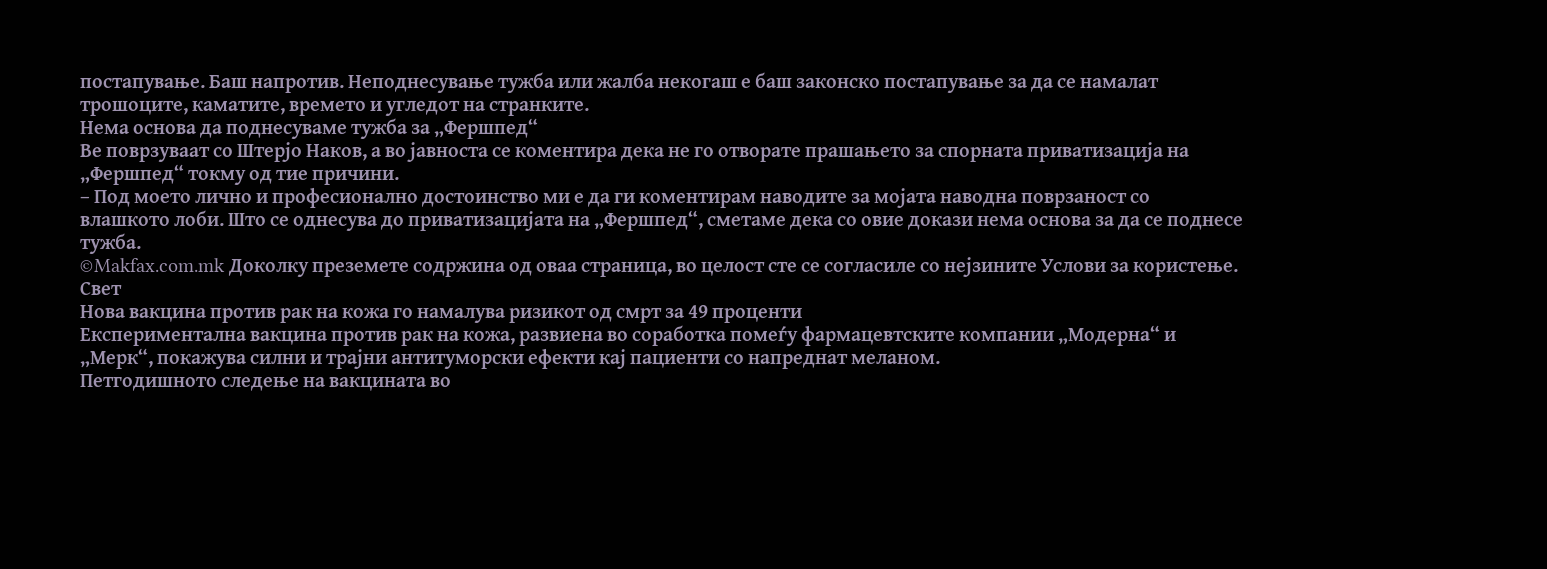постапување. Баш напротив. Неподнесување тужба или жалба некогаш е баш законско постапување за да се намалат трошоците, каматите, времето и угледот на странките.
Нема основа да поднесуваме тужба за „Фершпед“
Ве поврзуваат со Штерјо Наков, а во јавноста се коментира дека не го отворате прашањето за спорната приватизација на „Фершпед“ токму од тие причини.
– Под моето лично и професионално достоинство ми е да ги коментирам наводите за мојата наводна поврзаност со влашкото лоби. Што се однесува до приватизацијата на „Фершпед“, сметаме дека со овие докази нема основа за да се поднесе тужба.
©Makfax.com.mk Доколку преземете содржина од оваа страница, во целост сте се согласиле со нејзините Услови за користење.
Свет
Нова вакцина против рак на кожа го намалува ризикот од смрт за 49 проценти
Експериментална вакцина против рак на кожа, развиена во соработка помеѓу фармацевтските компании „Модерна“ и „Мерк“, покажува силни и трајни антитуморски ефекти кај пациенти со напреднат меланом.
Петгодишното следење на вакцината во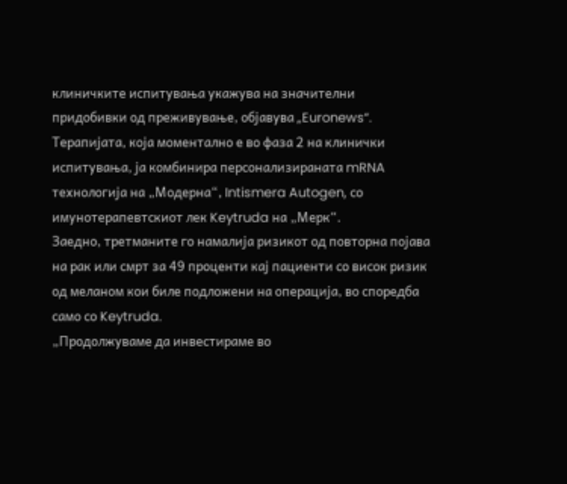клиничките испитувања укажува на значителни придобивки од преживување, објавува „Euronews“.
Терапијата, која моментално е во фаза 2 на клинички испитувања, ја комбинира персонализираната mRNA технологија на „Модерна“, Intismera Autogen, со имунотерапевтскиот лек Keytruda на „Мерк“.
Заедно, третманите го намалија ризикот од повторна појава на рак или смрт за 49 проценти кај пациенти со висок ризик од меланом кои биле подложени на операција, во споредба само со Keytruda.
„Продолжуваме да инвестираме во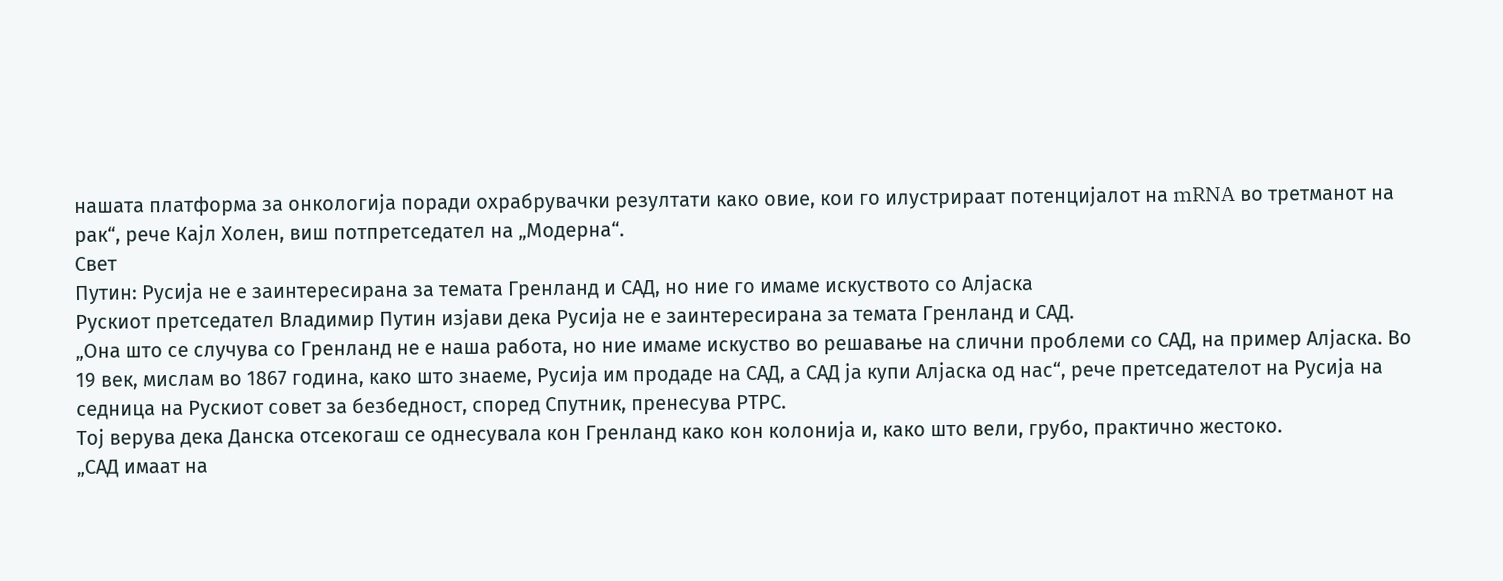нашата платформа за онкологија поради охрабрувачки резултати како овие, кои го илустрираат потенцијалот на mRNA во третманот на рак“, рече Кајл Холен, виш потпретседател на „Модерна“.
Свет
Путин: Русија не е заинтересирана за темата Гренланд и САД, но ние го имаме искуството со Алјаска
Рускиот претседател Владимир Путин изјави дека Русија не е заинтересирана за темата Гренланд и САД.
„Она што се случува со Гренланд не е наша работа, но ние имаме искуство во решавање на слични проблеми со САД, на пример Алјаска. Во 19 век, мислам во 1867 година, како што знаеме, Русија им продаде на САД, а САД ја купи Алјаска од нас“, рече претседателот на Русија на седница на Рускиот совет за безбедност, според Спутник, пренесува РТРС.
Тој верува дека Данска отсекогаш се однесувала кон Гренланд како кон колонија и, како што вели, грубо, практично жестоко.
„САД имаат на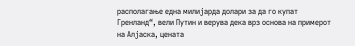располагање една милијарда долари за да го купат Гренланд“, вели Путин и верува дека врз основа на примерот на Алјаска, цената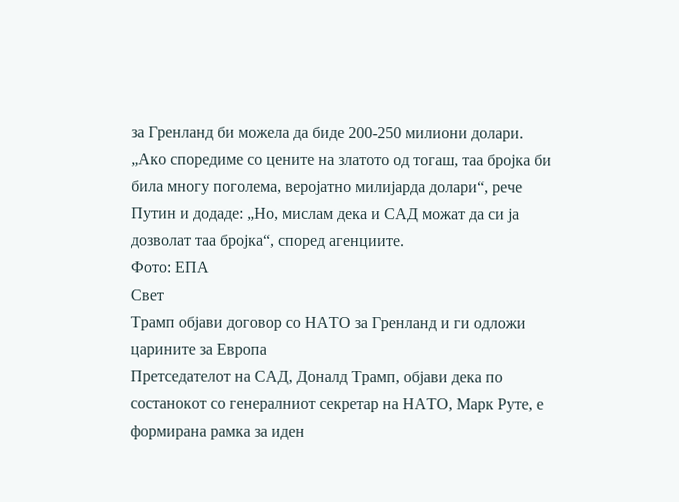за Гренланд би можела да биде 200-250 милиони долари.
„Ако споредиме со цените на златото од тогаш, таа бројка би била многу поголема, веројатно милијарда долари“, рече Путин и додаде: „Но, мислам дека и САД можат да си ја дозволат таа бројка“, според агенциите.
Фото: ЕПА
Свет
Трамп објави договор со НАТО за Гренланд и ги одложи царините за Европа
Претседателот на САД, Доналд Трамп, објави дека по состанокот со генералниот секретар на НАТО, Марк Руте, е формирана рамка за иден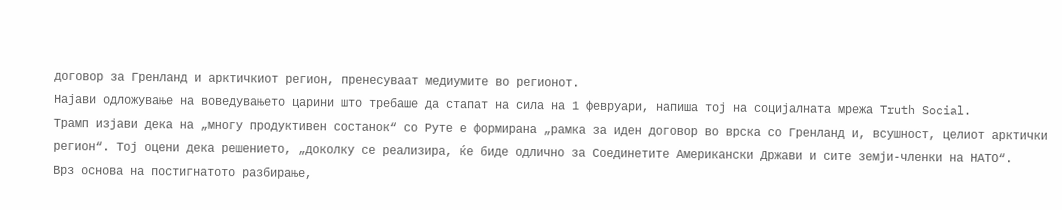договор за Гренланд и арктичкиот регион, пренесуваат медиумите во регионот.
Најави одложување на воведувањето царини што требаше да стапат на сила на 1 февруари, напиша тој на социјалната мрежа Truth Social.
Трамп изјави дека на „многу продуктивен состанок“ со Руте е формирана „рамка за иден договор во врска со Гренланд и, всушност, целиот арктички регион“. Тој оцени дека решението, „доколку се реализира, ќе биде одлично за Соединетите Американски Држави и сите земји-членки на НАТО“.
Врз основа на постигнатото разбирање,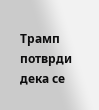Трамп потврди дека се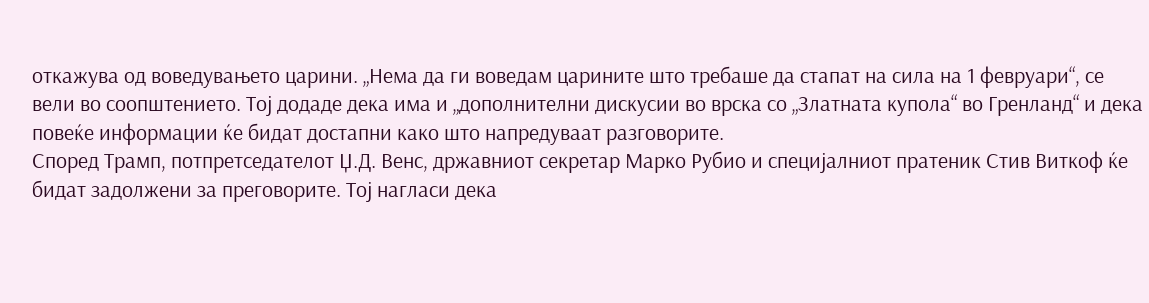откажува од воведувањето царини. „Нема да ги воведам царините што требаше да стапат на сила на 1 февруари“, се вели во соопштението. Тој додаде дека има и „дополнителни дискусии во врска со „Златната купола“ во Гренланд“ и дека повеќе информации ќе бидат достапни како што напредуваат разговорите.
Според Трамп, потпретседателот Џ.Д. Венс, државниот секретар Марко Рубио и специјалниот пратеник Стив Виткоф ќе бидат задолжени за преговорите. Тој нагласи дека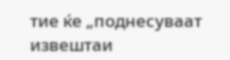тие ќе „поднесуваат извештаи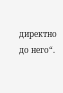директно до него“.